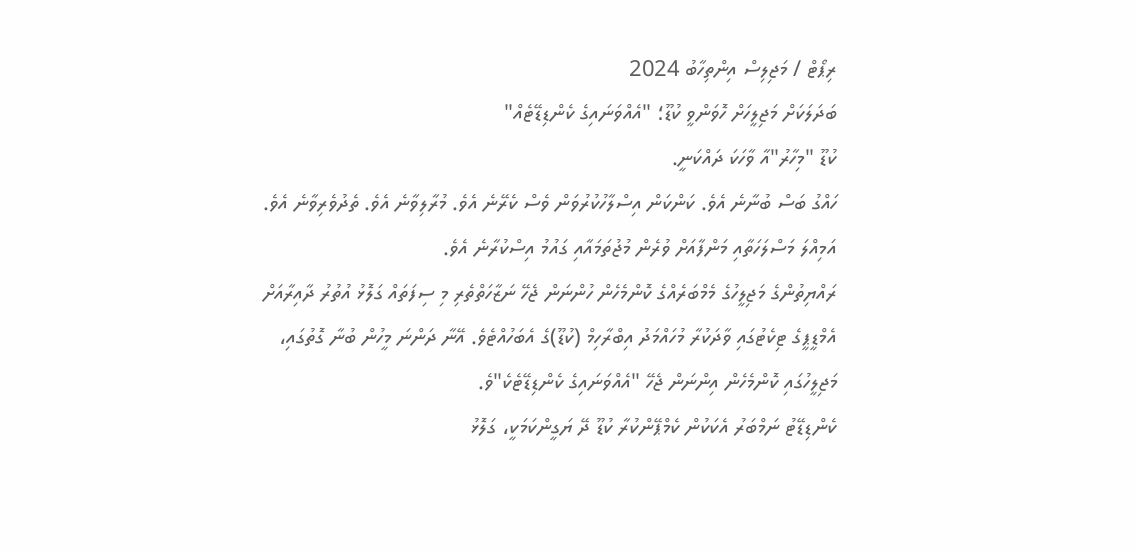ރިޕޯޓް / މަޖިލިސް އިންތިހާބު 2024
ބަދަލަކަށް މަޖިލީހަށް ހޮވަންވީ ކުޑޫ؛ "އެއްވަނައިގެ ކެންޑިޑޭޓެއް"
ކުޑޫ "މިހާރު"އާ ވާހަކަ ދައްކަނީ.
ހައްގު ބަސް ބުނާނެ އެވެ. ކަންކަން އިސްލާހުކުރުވަން ވެސް ކެރޭނެ އެވެ. މުރާލިވާނެ އެވެ. ތެދުވެރިވާނެ އެވެ. އަމިއްލަ މަސްލަހަތާއި މަންފާއަށް ވުރެން މުޖުތަމައާއި ގައުމު އިސްކުރާނެ އެވެ.
ރައްޔިތުންގެ މަޖިލީހުގެ މެމްބަރެއްގެ ކޮންމެހެން ހުންނަން ޖެހޭ ނަޒާހަތްތެރި މި ސިފަތައް ގަލޮޅު އުތުރު ދާއިރާއަށް އެމްޑީޕީގެ ޓިކެޓުގައި ވާދަކުރާ މުހައްމަދު އިބްރާހިމް (ކުޑޫ)ގެ އެބަހުއްޓެވެ. އޭނާ ދަންނަ މީހުން ބުނާ ގޮތުގައި، މަޖިލީހުގައި ކޮންމެހެން އިންނަން ޖެހޭ "އެއްވަނައިގެ ކެންޑިޑޭޓެކެ"ވެ.
ކެންޑިޑޭޓު ނަމްބަރު އެކަކުން ކެމްޕޭންކުރާ ކުޑޫ ދޭ ޔަގީންކަމަކީ، ގަލޮޅު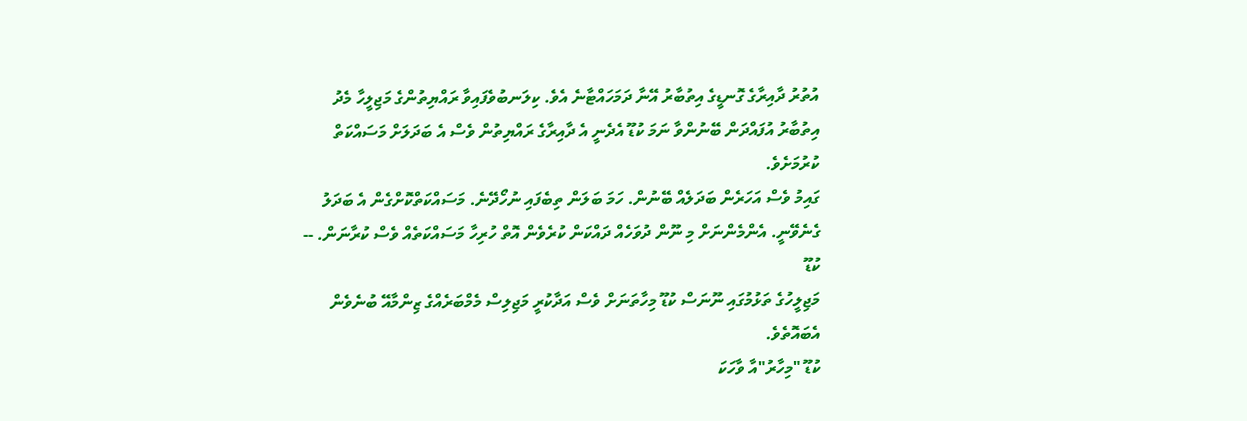އުތުރު ދާއިރާގެ ގޮނޑީގެ އިތުބާރު އޭނާ ދަމަހައްޓާނެ އެވެ. ކިލަނބުވެފައިވާ ރައްޔިތުންގެ މަޖިލީހާ މެދު އިތުބާރު އުފައްދަން ބޭނުންވާ ނަމަ ކުޑޫ އެދެނީ އެ ދާއިރާގެ ރައްޔިތުން ވެސް އެ ބަދަލަށް މަސައްކަތް ކުރުމަށެވެ.
ގައިމު ވެސް އަހަރެން ބަދަލެއް ބޭނުން. ހަމަ ބަލަން ތިބެފައި ނުހޯދޭނެ. މަސައްކަތްކޮށްގެން އެ ބަދަލު ގެނެވޭނީ. އެންމެންނަށް މި ނޫން ދުވަހެއް ދައްކަން ކުރެވެން އޮތް ހުރިހާ މަސައްކަތެއް ވެސް ކުރާނަން. -- ކުޑޫ
މަޖިލީހުގެ ތަޅުމުގައި ނޫނަސް ކުޑޫ މިހާތަނަށް ވެސް އަދާކުރީ މަޖިލިސް މެމްބަރެއްގެ ޒިންމާއޭ ބުނެވެން އެބައޮތެވެ.
ކުޑޫ "މިހާރު"އާ ވާހަކަ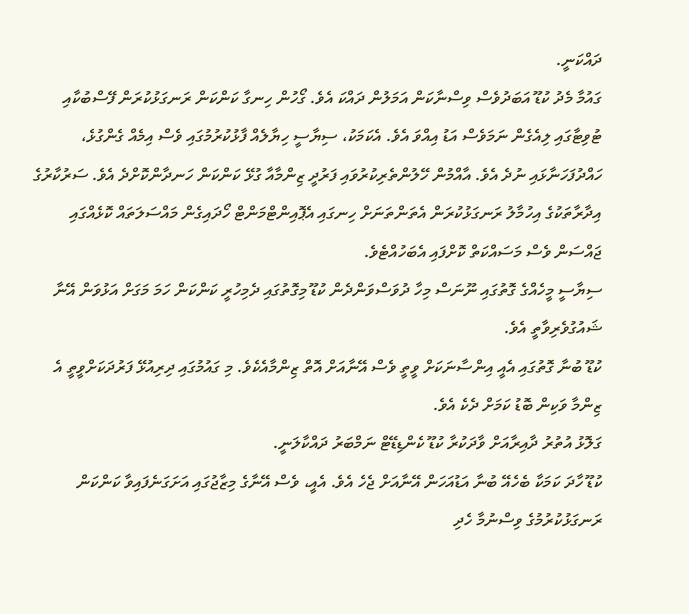ދައްކަނީ.
ގައުމާ މެދު ކުޑޫ އަބަދުވެސް ވިސްނާކަން އަމަލުން ދައްކަ އެވެ. ގޯހުން ހިނގާ ކަންކަން ރަނގަޅުކުރަން ފޭސްބުކާއި ޓުވިޓާގައި ލިއެގެން ނަމަވެސް އަޑު އިއްވަ އެވެ. އެކަމަކު، ސިޔާސީ ހިޔާލެއް ފާޅުކުރުމުގައި ވެސް އިމެއް ގެންގުޅެ، ހައްދުފަހަނާޅައި ނުދެ އެވެ. އާއްމުން ހޭލުންތެރިކުރުވައި ފަރުދީ ޒިންމާއާ ގުޅޭ ކަންކަން ހަނދާންކޮށްދެ އެވެ. ސަރުކާރުގެ އިދާރާތަކުގެ އިހުމާލު ރަނގަޅުކުރަން އެތަންތަނަށް ހިނގައި އެޕޮއިންޓްމަންޓް ހޯދައިގެން މައްސަލަތައް ކޮޅެއްގައި ޖައްސަން ވެސް މަސައްކަތް ކޮށްފައި އެބަހުއްޓެވެ.
ސިޔާސީ މީހެއްގެ ގޮތުގައި ނޫނަސް މިހާ ދުވަސްވަންދެން ކުޑޫ މިގޮތުގައި ދެމިހުރީ ކަންކަން ހަމަ މަގަށް އަޅުވަން އޭނާ ޝައުގުވެރިވާތީ އެވެ.
ކުޑޫ ބުނާ ގޮތުގައި އެއީ އިންސާނަކަށް ވީތީ ވެސް އޭނާއަށް އޮތް ޒިންމާއެކެވެ. މި ގައުމުގައި ދިރިއުޅޭ ފަރުދަކަށްވީތީ އެ ޒިންމާ ވަކިން ބޮޑު ކަމަށް ދެކެ އެވެ.
ގަލޮޅު އުތުރު ދާއިރާއަށް ވާދަކުރާ ކުޑޫ ކެންޑިޑޭޓް ނަމްބަރު ދައްކާލަނީ.
ކުޑޫ ހާދަ ކަމަކާ ބެހެއޭ ބުނާ އަޑުއަހަން އޭނާއަށް ޖެހެ އެވެ. އެއީ، ވެސް އޭނާގެ މިޒާޖުގައި އަށަގަނެފައިވާ ކަންކަން ރަނގަޅުކުރުމުގެ ވިސްނުމާ ހެދި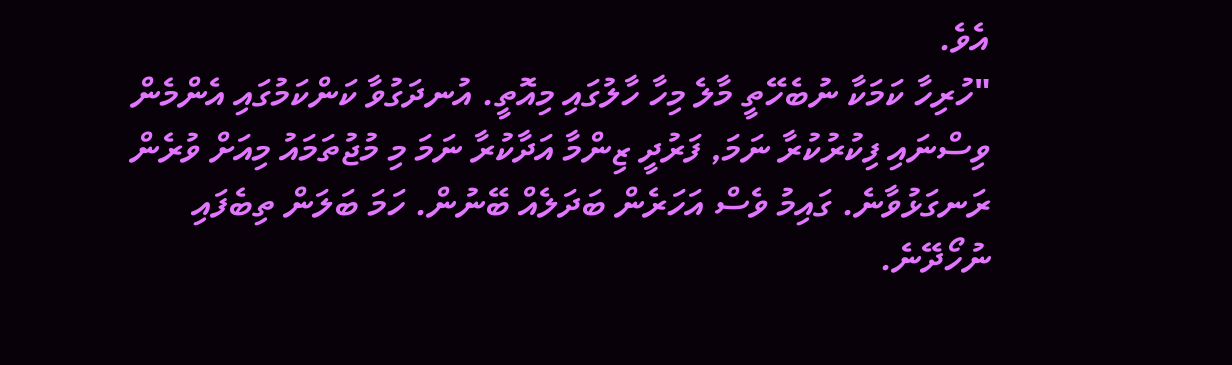އެވެ.
"ހުރިހާ ކަމަކާ ނުބެހޭތީ މާލެ މިހާ ހާލުގައި މިއޮތީ. އުނދަގުވާ ކަންކަމުގައި އެންމެން ވިސްނައި ފިކުރުކުރާ ނަމަ, ފަރުދީ ޒިންމާ އަދާކުރާ ނަމަ މި މުޖުތަމައު މިއަށް ވުރެން ރަނގަޅުވާނެ. ގައިމު ވެސް އަހަރެން ބަދަލެއް ބޭނުން. ހަމަ ބަލަން ތިބެފައި ނުހޯދޭނެ.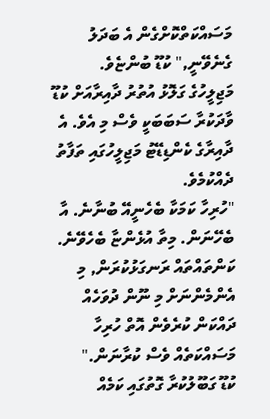މަސައްކަތްކޮށްގެން އެ ބަދަލު ގެނެވޭނީ," ކުޑޫ ބުންޏެވެ.
މަޖިލީހުގެ ގަލޮޅު އުތުރު ދާއިރާއަށް ކުޑޫ ވާދަކުރާ ސަބަބަކީ ވެސް މި އެވެ. އެ ދާއިރާގެ ކެންޑިޑޭޓު މަޖިލީހުގައި ތަފާތު ދެއްކުމެވެ.
"ހުރިހާ ކަމަކާ ބެހެނީއޭ ބުނާނެ. އާ ބެހޭނަން. މިތާ އުޅެންޏާ ބެހެވޭނެ. ކަންތައްތައް ރަނގަޅުކުރަން, މި އެންމެންނަށް މި ނޫން ދުވަހެއް ދައްކަން ކުރެވެން އޮތް ހުރިހާ މަސައްކަތެއް ވެސް ކުރާނަން."
ކުޑޫ ގަބޫލުކުރާ ގޮތުގައި ކަމެއް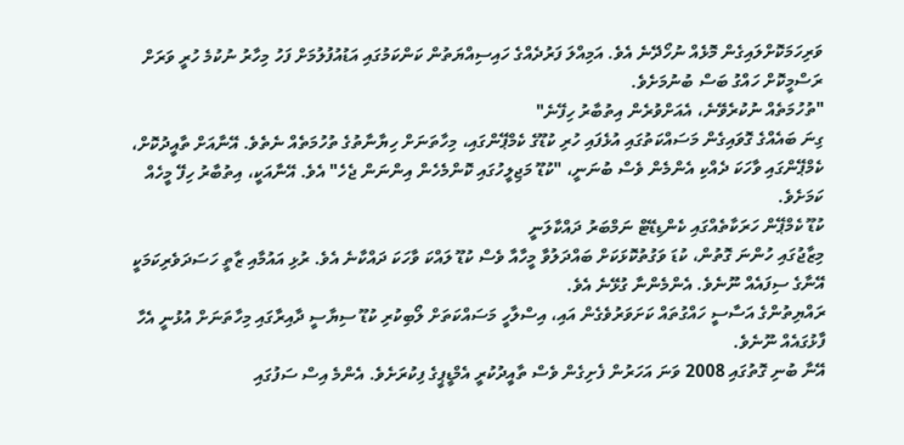ވަރިހަމަކޮށްލައިގެން މޮޅެއް ނުހޯދޭނެ އެވެ. އަމިއްލަ ފަރުދެއްގެ ހައިސިއްޔަތުން ކަންކަމުގައި އަޑުއުފުލުމަށް ފަހު މިހާރު ނުކުމެ ހުރީ ވަރަށް ރަސްމީކޮށް ހައްގު ބަސް ބުނުމަށެވެ.
"ތުހުމަތެއް ނުކުރެވޭނެ، އެއަށްވުރެން އިތުބާރު ހިފޭނެ"
ގިނަ ބައެއްގެ ގޮވައިގެން މަސައްކަތުގައި އުޅެފައި ހުރި ކުޑޫގެ ކެމްޕޭންގައި، މިހާތަނަށް ހިޔާނާތުގެ ތުހުމަތެއް ނެތެވެ. އޭނާއަށް ތާއީދުކޮށް، ކެމްޕޭންގައި ވާހަކަ ދެއްކި އެންމެން ވެސް ބުނަނީ، "ކުޑޫ މަޖިލީހުގައި ކޮންމެހެން އިންނަން ޖެހެ" އެވެ. އޭނާއަކީ، އިތުބާރު ހިފޭ މީހެއް ކަމަށެވެ.
ކުޑޫ ކެމްޕޭން ހަރަކާތެއްގައި ކެންޑިޑޭޓް ނަމްބަރު ދައްކާލަނީ
މިޒާޖުގައި ހުންނަ ގޮތުން، ކުޑަ ވަގުތުކޮޅަކަށް ބައްދަލުވާ މީހާއާ ވެސް ކުޑޫ ލައްކަ ވާހަކަ ދައްކާނެ އެވެ. ރުޅި އައުމާއި ޒާތީ ހަސަދަވެރިކަމަކީ އޭނާގެ ސިފައެއް ނޫނެވެ. އެންމެންނާ ގުޅޭނެ އެވެ.
ރައްޔިތުންގެ އަސާސީ ހައްގުތައް ކަށަވަރުވެގެން އައި، އިސްލާހީ މަސައްކަތަށް ލޯބިކުރި ކުޑޫ ސިޔާސީ ދާއިރާގައި މިހާތަނަށް އުޅުނީ އެހާ ފާޅުގައެއް ނޫނެވެ.
އޭނާ ބުނި ގޮތުގައި 2008 ވަނަ އަހަރުން ފެށިގެން ވެސް ތާއީދުކުރީ އެމްޑީޕީގެ ފިކުރަށެވެ. އެންމެ އިސް ސަފުގައި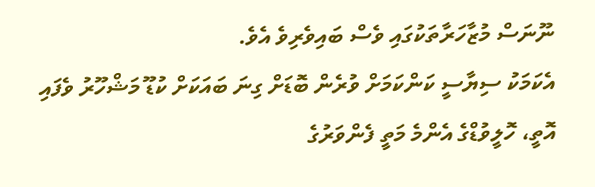ނޫނަސް މުޒާހަރާތަކުގައި ވެސް ބައިވެރިވެ އެވެ.
އެކަމަކު ސިޔާސީ ކަންކަމަށް ވުރެން ބޮޑަށް ގިނަ ބައަކަށް ކުޑޫ މަޝްހޫރު ވެފައި އޮތީ، ހޮލީވުޑްގެ އެންމެ މަތީ ފެންވަރުގެ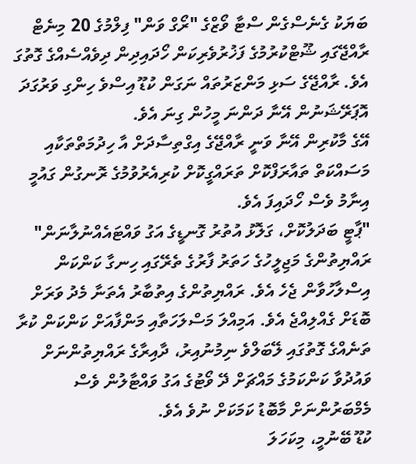ބަޔަކު ގެނެސްގެން ސްޓާ ވޯޒްގެ "ރޯގް ވަން" ފިލްމުގެ 20 މިނެޓް ރާއްޖޭގައި ޝޫޓްކުރުމުގެ ފަޚުރުވެރިކަން ހޯދައިދިން ދިވެއްސެއްގެ ގޮތުގަ އެވެ. ރާއްޖޭގެ ސަޅި މަންޒަރުތައް ނަގަން ކުޑޫ އިސްވެ ހިންގި ވަރުގަދަ އޮޕަރޭޝަނުން އޭނާ ދަންނަ މީހުން ގިނަ އެވެ.
އޭގެ މާކުރިން އޭނާ ވަނީ ރާއްޖޭގެ އިގްތިސާދަށް އާ ހިދުމަތްތަކާއި މަސައްކަތް ތައާރަފްކޮށް ތަރައްގީކޮށް ކުރިއެރުވުމުގެ ރޮނގުން ގައުމީ އިނާމު ވެސް ހޯދައިފަ އެވެ.
"ޕާޓީ ބަދަލުކޮށް، ގަލޮޅު އުތުރު ގޮނޑީގެ އަގު ވައްޓައެއްނުލާނަން"
ރައްޔިތުންގެ މަޖިލީހުގެ ހަތަރު ފާރުގެ ތެރޭގައި ހިނގާ ކަންކަން އިސްލާހުވާން ޖެހެ އެވެ. ރައްޔިތުންގެ އިތުބާރު އެތަނާ މެދު ވަރަށް ބޮޑަށް ގެއްލިއްޖެ އެވެ. އަމިއްލަ މަސްލަހަތާއި މަންފާއަށް ކަންކަން ކުރާ ތަނެއްގެ ގޮތުގައި ލޭބަލްވެ ނިމުނުއިރު، ދާއިރާގެ ރައްޔިތުންނަށް ވައުދުވާ ކަންކަމުގެ މައްޗަށް ދޭ ވޯޓުގެ އަގު ވައްޓާލުން ވެސް މެމްބަރުންނަށް މާބޮޑު ކަމަކަށް ނުވެ އެވެ.
ކުޑޫ ބޭނުމީ، މިކަހަލަ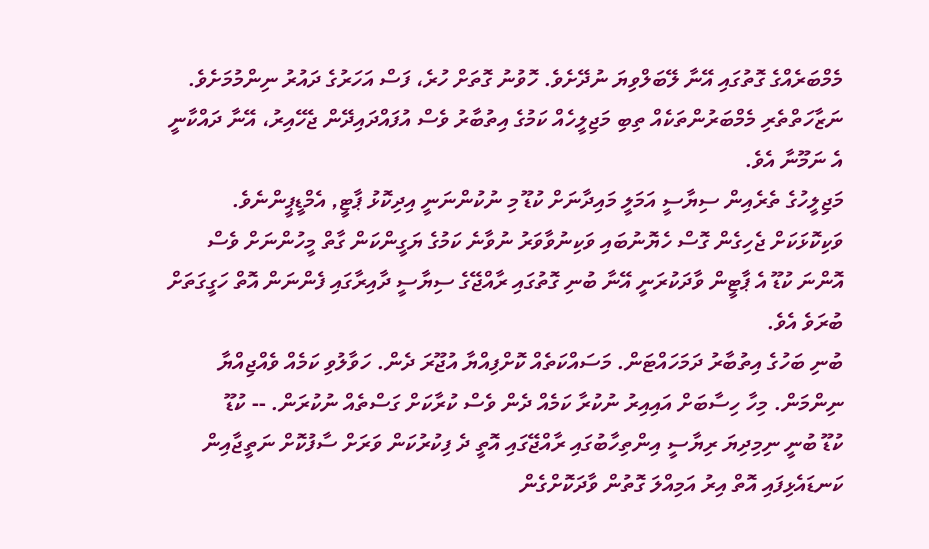މެމްބަރެއްގެ ގޮތުގައި އޭނާ ލޭބަލްވިޔަ ނުދޭށެވެ. ހޮވުނު ގޮތަށް ހުރެ، ފަސް އަހަރުގެ ދައުރު ނިންމުމަށެވެ. ނަޒާހަތްތެރި މެމްބަރުންތަކެއް ތިބި މަޖިލީހެއް ކަމުގެ އިތުބާރު ވެސް އުފައްދައިދޭން ޖެހޭއިރު، އޭނާ ދައްކާނީ އެ ނަމޫނާ އެވެ.
މަޖިލީހުގެ ތެރެއިން ސިޔާސީ އަމަލީ މައިދާނަށް ކުޑޫ މި ނުކުންނަނީ އިދިކޮޅު ޕާޓީ, އެމްޑީޕީންނެވެ. ވަކިކޮޅަކަށް ޖެހިގެން ގޮސް ހެޔޮނުބައި ވަކިނުވާވަރު ނުވާނެ ކަމުގެ ޔަގީންކަން ގާތް މީހުންނަށް ވެސް އޮންނަ ކުޑޫ އެ ޕާޓީން ވާދަކުރަނީ އޭނާ ބުނި ގޮތުގައި ރާއްޖޭގެ ސިޔާސީ ދާއިރާގައި ފެންނަން އޮތް ހަގީގަތަށް ބުރަވެ އެވެ.
ބުނި ބަހުގެ އިތުބާރު ދަމަހައްޓަން. މަސައްކަތެއް ކޮށްފިއްޔާ އުޖޫރަ ދެން. ހަވާލުވި ކަމެއް ވެއްޖިއްޔާ ނިންމަން. މިހާ ހިސާބަށް އައިއިރު ނުކުރާ ކަމެއް ދެން ވެސް ކުރާކަށް ގަސްތެއް ނުކުރަން. -- ކުޑޫ
ކުޑޫ ބުނީ ނިމިދިޔަ ރިޔާސީ އިންތިހާބުގައި ރާއްޖޭގައި އޮތީ ދެ ފިކުރުކަން ވަރަށް ސާފުކޮށް ނަތީޖާއިން ކަނޑައެޅިފައި އޮތް އިރު އަމިއްލަ ގޮތުން ވާދަކޮށްގެން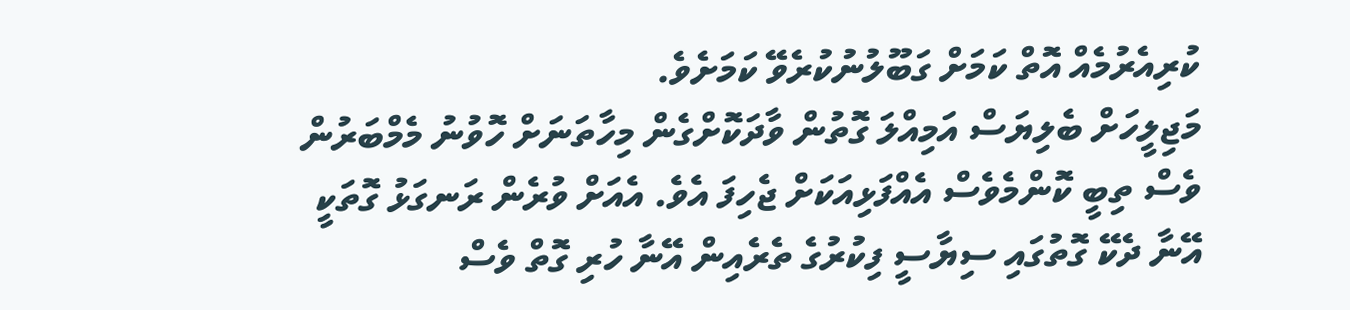ކުރިއެރުމެއް އޮތް ކަމަށް ގަބޫލުނުކުރެވޭ ކަމަށެވެ.
މަޖިލީހަށް ބެލިޔަސް އަމިއްލަ ގޮތުން ވާދަކޮށްގެން މިހާތަނަށް ހޮވުނު މެމްބަރުން ވެސް ތިބީ ކޮންމެވެސް އެއްފަޅިއަކަށް ޖެހިފަ އެވެ. އެއަށް ވުރެން ރަނގަޅު ގޮތަކީ އޭނާ ދެކޭ ގޮތުގައި ސިޔާސީ ފިކުރުގެ ތެރެއިން އޭނާ ހުރި ގޮތް ވެސް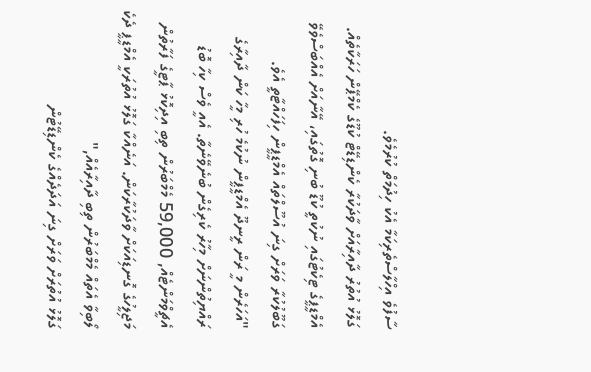ސާފުވެ އިހްލާސްތެރިކަމާ އެކު ހިދުމަތް ކުރުމެވެ.
ގަލޮޅު އުތުރު ދާއިރާއަށް ވާދަކުރާ ކެންޑިޑޭޓް ކުޑޫގެ ކެމްޕޭން ހަރަކާތެއް.
އެމްޑީޕީގެ ޓިކެޓުގައި ނުކުތީ ކުޑޫ ބުނި ގޮތުގައި، އޭނާއަށް އެއްބަސްވެވޭ ގަބޫލުކުރާ ވަރަށް ގިނަ އުސޫލްތައް އެމްޑީޕީން ހިފަހައްޓާތީ އެވެ.
"އަހަރެން މީ ރަން ރީނދޫ އެމްޑީޕީން ނުކުމެ ހުރި މީހާ ކަން ދާއިރާގެ ރައްޔިތުންނަށް މިހާރު ކެރިގެން ބުނެވޭނެތާ. އެއީ ވެސް ކިހާ ބޮޑު އެޗީވްމަންޓެއް, 59,000 މެމްބަރުން ތިބި އިދިކޮޅު ޕާޓީގެ ފަރާތުން މަޖިލީހުގެ ގޮނޑިއަކަށް ވާދަކުރާކަން. އަނެއްކާ ގަލޮޅު އުތުރަކީ އެމްޑީޕީ ދެކެ ލޯބިވާ އެތައް މެމްބަރުން ތިބި ދާއިރާއެއް,"
ގަލޮޅު އުތުރަށް ވަރަށް ގިނަ އަދަދެއްގެ ކެންޑިޑޭޓުން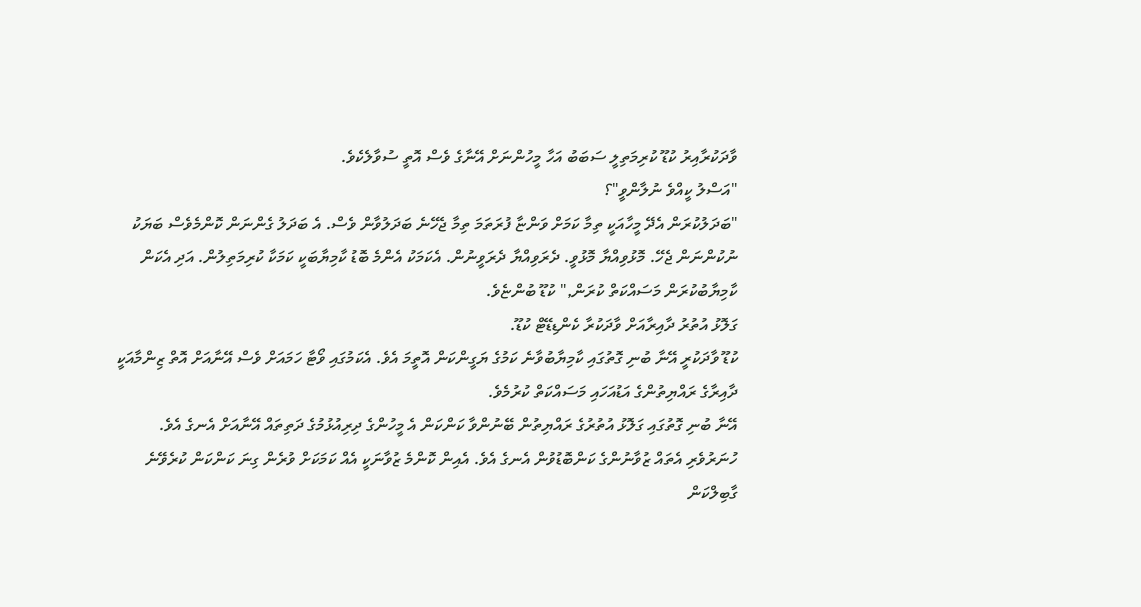ވާދަކުރާއިރު ކުޑޫ ކުރިމަތިލީ ސަބަބު އަހާ މީހުންނަށް އޭނާގެ ވެސް އޮތީ ސުވާލެކެވެ.
"އަސްލު ކީއްވެ ނުލާންވީ"؟
"ބަދަލުކުރަން އެދޭ މީހާއަކީ ތިމާ ކަމަށް ވަންޏާ ފުރަތަމަ ތިމާ ޖެހޭނެ ބަދަލުވާން ވެސް. އެ ބަދަލު ގެންނަން ކޮންމެވެސް ބަޔަކު ނުކުންނަން ޖެހޭ. މޮޅުވިއްޔާ މޮޅުވީ. ދެރަވިއްޔާ ދެރަވީނުން. އެކަމަކު އެންމެ ބޮޑު ކާމިޔާބަކީ ކަމަކާ ކުރިމަތިލުން. އަދި އެކަން ކާމިޔާބުކުރަން މަސައްކަތް ކުރަން," ކުޑޫ ބުންޏެވެ.
ގަލޮޅު އުތުރު ދާއިރާއަށް ވާދަކުރާ ކެންޑިޑޭޓް ކުޑޫ.
ކުޑޫ ވާދަކުރީ އޭނާ ބުނި ގޮތުގައި ކާމިޔާބުވާނެ ކަމުގެ ޔަގީންކަން އޮތީމަ އެވެ. އެކަމުގައި ވޯޓާ ހަމައަށް ވެސް އޭނާއަށް އޮތް ޒިންމާއަކީ ދާއިރާގެ ރައްޔިތުންގެ އަޑުއަހައި މަސައްކަތް ކުރުމެވެ.
އޭނާ ބުނި ގޮތުގައި ގަލޮޅު އުތުރުގެ ރައްޔިތުން ބޭނުންވާ ކަންކަން އެ މީހުންގެ ދިރިއުޅުމުގެ ދަތިތައް އޭނާއަށް އެނގެ އެވެ. ހުނަރުވެރި އެތައް ޒުވާނުންގެ ކަންބޮޑުވުން އެނގެ އެވެ. އެއިން ކޮންމެ ޒުވާނަކީ އެއް ކަމަކަށް ވުރެން ގިނަ ކަންކަން ކުރެވޭނެ ގާބިލްކަން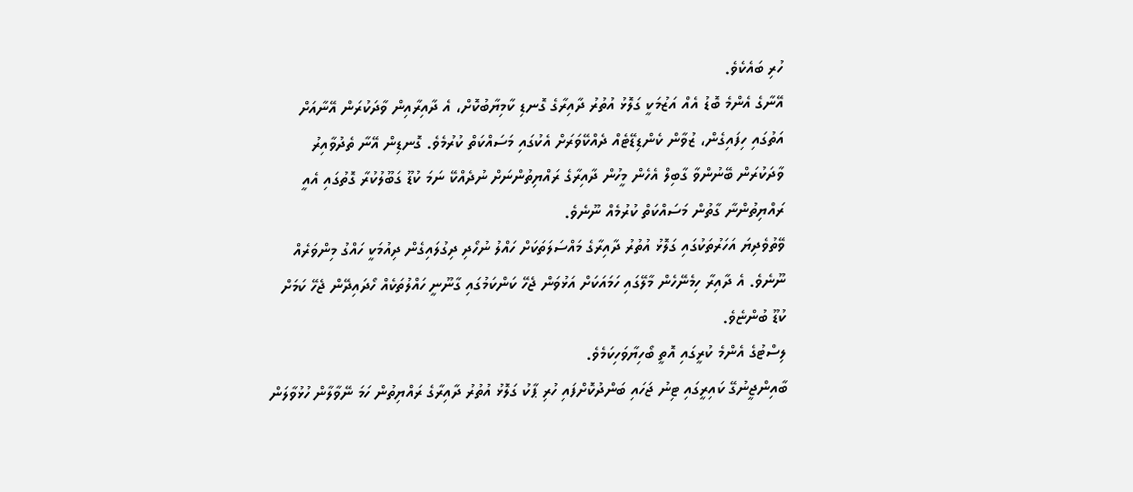ހުރި ބައެކެވެ.
އޭނާގެ އެންމެ ބޮޑު އެއް އަޒުމަކީ ގަލޮޅު އުތުރު ދާއިރާގެ ގޮނޑި ކާމިޔާބުކޮށް، އެ ދާއިރާއިން ވާދަކުރަން އޭނާއަށް އަތުގައި ހިފައިގެން، ޒުވާން ކެންޑިޑޭޓެއް ދެއްކޭވަރަށް އެކުގައި މަސައްކަތް ކުރުމެވެ. ގޮނޑިން އޭނާ ތެދުވާއިރު ވާދަކުރަން ބޭނުންވާ ގާބިލް އެހެން މީހުން ދާއިރާގެ ރައްޔިތުންނަށް ނުދެއްކޭ ނަމަ ކުޑޫ ގަބޫލުކުރާ ގޮތުގައި އެއީ ރައްޔިތުންނާ ގާތުން މަސައްކަތް ކުރުމެއް ނޫނެވެ.
ވޭތުވެދިޔަ އަހަރުތަކުގައި ގަލޮޅު އުތުރު ދާއިރާގެ މައްސަލަތަކަށް ހައްލު ނުހޯދި ދިގުލައިގެން ދިއުމަކީ ހައްގު މިންވަރެއް ނޫނެވެ. އެ ދާއިރާ ހިމެނޭހެން މާލޭގައި ހަމައަކަށް އަޅުވަން ޖެހޭ ކަންކަމުގައި ގާނޫނީ ހައްލުތަކެއް ހޯދައިދޭން ޖެހޭ ކަމަށް ކުޑޫ ބުންޏެވެ.
ލިސްޓުގެ އެންމެ ކުރީގައި އޮތީ ބޯހިޔާވަހިކަމެވެ.
ބާއިންޖީނުގޭ ކައިރީގައި ޓިނު ޖަހައި ބަންދުކޮށްފައި ހުރި ޕާކު ގަލޮޅު އުތުރު ދާއިރާގެ ރައްޔިތުން ހަމަ ނޭވާލާން ހުޅުވާލަން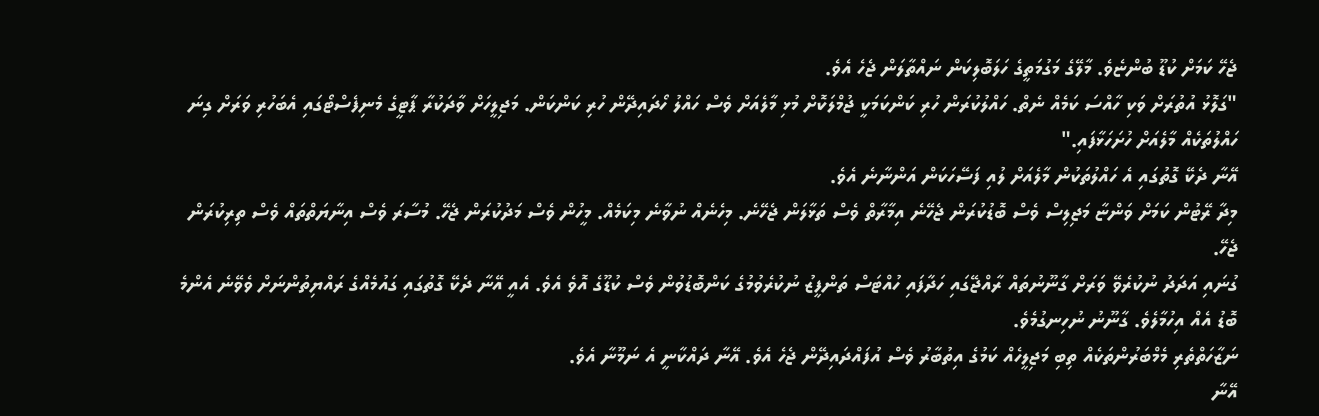ޖެހޭ ކަމަށް ކުޑޫ ބުންޏެވެ. މާލޭގެ މަގުމަތީގެ ހަލަބޮލިކަން ނައްތާލަން ޖެހެ އެވެ.
"ގަލޮޅު އުތުރަށް ވަކި ހާއްސަ ކަމެއް ނެތް. ހައްލުކުރަން ހުރި ކަންކަމަކީ ޖުމްލަކޮށް މުޅި މާލެއަށް ވެސް ހައްލު ހޯދައިދޭން ހުރި ކަންކަން. މަޖިލީހަށް ވާދަކުރާ ޕާޓީގެ މެނިފެސްޓޯގައި އެބަހުރި ވަރަށް ގިނަ ހައްލުތަކެއް މާލެއަށް ހުށަހަޅާފައި."
އޭނާ ދެކޭ ގޮތުގައި އެ ހައްލުތަކުން މާލެއަށް ލުއި ފަސޭހަކަން އަންނާނެ އެވެ.
މިދާ ރޭޓުން ކަމަށް ވަންޏާ މަޖިލިސް ވެސް ބޮޑުކުރަން ޖެހޭނެ އިމާރާތް ވެސް ތަޅާލަން ޖެހޭނެ. މިހެނެއް ނުވާނެ މިކަމެއް. މީހުން ވެސް މަދުކުރަން ޖެހޭ. މުސާރަ ވެސް އިނާޔަތްތައް ވެސް ތިރިކުރަން ޖެހޭ.
ގުނައި އަދަދު ނުކުރެވޭ ވަރަށް ގާނޫނުތައް ރާއްޖޭގައި ހަދާފައި ހުއްޓަސް ތަންފީޒު ނުކުރެވުމުގެ ކަންބޮޑުވުން ވެސް ކުޑޫގެ އޮވެ އެވެ. އެއީ އޭނާ ދެކޭ ގޮތުގައި ގައުމެއްގެ ރައްޔިތުންނަށް ވެވޭނެ އެންމެ ބޮޑު އެއް އިހުމާލެވެ. ގާނޫނު ނުހިނގުމެވެ.
ނަޒާހަތްތެރި މެމްބަރުންތަކެއް ތިބި މަޖިލީހެއް ކަމުގެ އިތުބާރު ވެސް އުފައްދައިދޭން ޖެހެ އެވެ. އޭނާ ދައްކާނީ އެ ނަމޫނާ އެވެ.
އޭނާ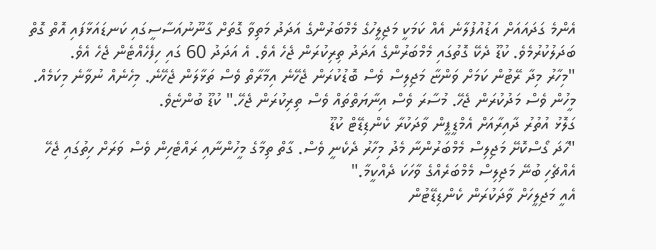އެންމެ ގަދައައަށް އަޑުއުފުލާނެ އެއް ކަމަކީ މަޖިލީހުގެ މެމްބަރުންގެ އަދަދު މަތިވާ ގޮތަށް ގާނޫނުއަސާސީގައި ކަނޑައަޅާފައި އޮތް ގޮތް ބަދަލުކުރުމެވެ. ކުޑޫ ދެކޭ ގޮތުގައި މެމްބަރުންގެ އަދަދު ތިރިކުރަން ޖެހެ އެވެ. އެ އަދަދު 60 ގައި ހިފެހެއްޓެން ޖެހެ އެވެ.
"މިހާރު މިދާ ރޭޓުން ކަމަށް ވަންޏާ މަޖިލިސް ވެސް ބޮޑުކުރަން ޖެހޭނެ އިމާރާތް ވެސް ތަޅާލަން ޖެހޭނެ. މިހެނެއް ނުވާނެ މިކަމެއް. މީހުން ވެސް މަދުކުރަން ޖެހޭ. މުސާރަ ވެސް އިނާޔަތްތައް ވެސް ތިރިކުރަން ޖެހޭ." ކުޑޫ ބުންޏެވެ.
ގަލޮޅު އުތުރު ދާއިރާއަށް އެމްޑީޕީން ވާދަކުރާ ކެންޑިޑޭޓް ކުޑޫ
"ހާދަ ގޯސްކޮށޭ މަޖިލިސް މެމްބަރުންނާ މެދު މިހާރު ދެކެނީ ވެސް. ގާތް ތިމާގެ މީހުންނާއި ރައްޓެހިން ވެސް ވަރަށް ހިތުގައި ޖެހޭ އެއްޗެހި ބުނޭ މަޖިލިސް މެމްބަރެއްގެ ވާހަކަ ދެއްކީމާ."
އެއީ މަޖިލީހަށް ވާދަކުރަން ކެންޑިޑޭޓުން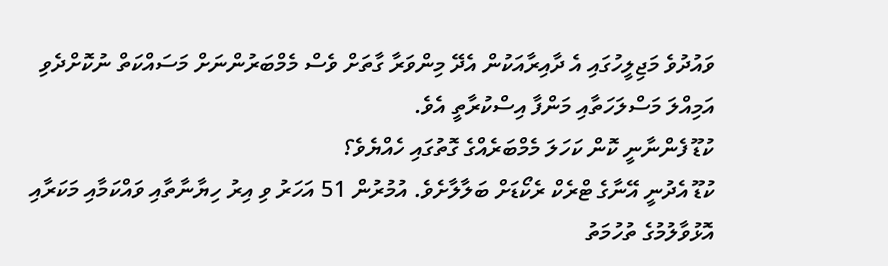ވައުދުވެ މަޖިލީހުގައި އެ ދާއިރާއަކުން އެދޭ މިންވަރާ ގާތަށް ވެސް މެމްބަރުންނަށް މަސައްކަތް ނުކޮށްދެވި އަމިއްލަ މަސްލަހަތާއި މަންފާ އިސްކުރާތީ އެވެ.
ކުޑޫ ފެންނާނީ ކޮން ކަހަލަ މެމްބަރެއްގެ ގޮތުގައި ހެއްޔެވެ؟
ކުޑޫ އެދުނީ އޭނާގެ ޓްރެކް ރެކޯޑަށް ބަލާލާށެވެ. އުމުރުން 51 އަހަރު ވި އިރު ހިޔާނާތާއި ވައްކަމާއި މަކަރާއި އޮޅުވާލުމުގެ ތުހުމަތު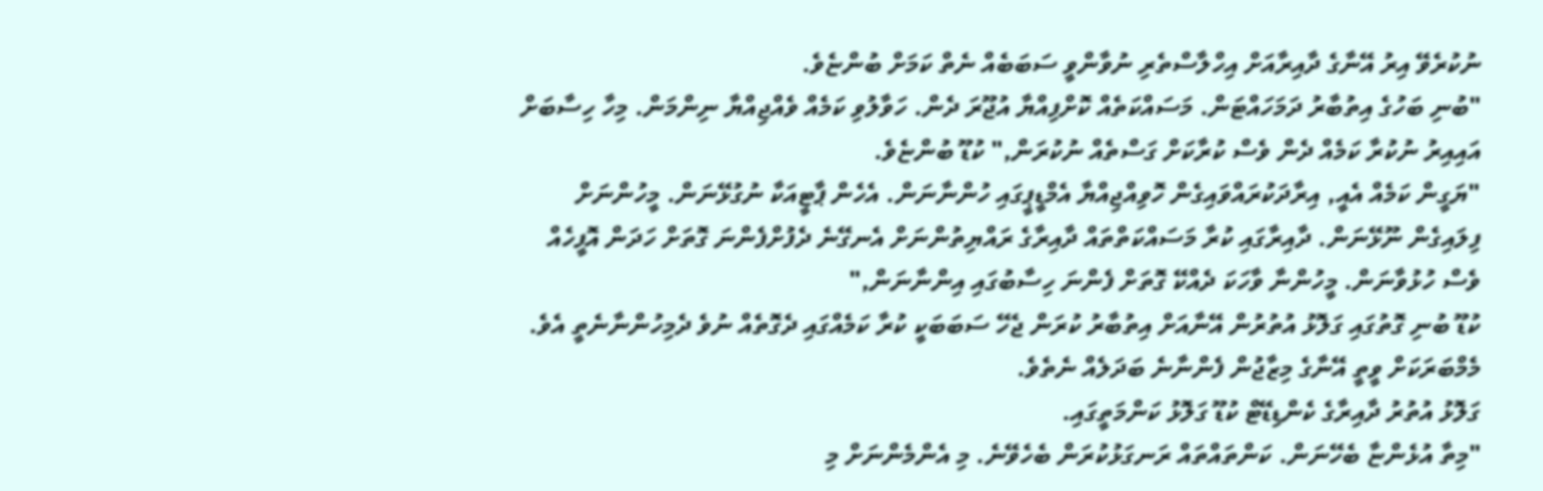ނުކުރެވޭ އިރު އޭނާގެ ދާއިރާއަށް އިހްލާސްތެރި ނުވާންވީ ސަބަބެއް ނެތް ކަމަށް ބުންޏެވެ.
"ބުނި ބަހުގެ އިތުބާރު ދަމަހައްޓަން. މަސައްކަތެއް ކޮށްފިއްޔާ އުޖޫރަ ދެން. ހަވާލުވި ކަމެއް ވެއްޖިއްޔާ ނިންމަން. މިހާ ހިސާބަށް އައިއިރު ނުކުރާ ކަމެއް ދެން ވެސް ކުރާކަށް ގަސްތެއް ނުކުރަން," ކުޑޫ ބުންޏެވެ.
"ޔަގީން ކަމެއް އެއީ, އިރާދަކުރައްވައިގެން ހޮވިއްޖިއްޔާ އެމްޑީޕީގައި ހުންނާނަން. އެހެން ޕާޓީއަކާ ނުގުޅޭނަން. މީހުންނަށް ފިލައިގެން ނޫޅޭނަން. ދާއިރާގައި ކުރާ މަސައްކަތްތައް ދާއިރާގެ ރައްޔިތުންނަށް އެނގޭނެ ދެފުށްފެންނަ ގޮތަށް ހަދަން އޮފީހެއް ވެސް ހުޅުވާނަން. މީހުންނާ ވާހަކަ ދެއްކޭ ގޮތަށް ފެންނަ ހިސާބުގައި އިންނާނަން,"
ކުޑޫ ބުނި ގޮތުގައި ގަލޮޅު އުތުރުން އޭނާއަށް އިތުބާރު ކުރަން ޖެހޭ ސަބަބަކީ ކުރާ ކަމެއްގައި ދެގޮތެއް ނުވެ ދެމިހުންނާނެތީ އެވެ. މެމްބަރަކަށް ވީތީ އޭނާގެ މިޒާޖުން ފެންނާނެ ބަދަލެއް ނެތެވެ.
ގަލޮޅު އުތުރު ދާއިރާގެ ކެންޑިޑޭޓް ކުޑޫ ގަލޮޅު ކަންމަތީގައި.
"މިތާ އުޅެންޏާ ބެހޭނަން. ކަންތައްތައް ރަނގަޅުކުރަން ބެހެވޭނެ. މި އެންމެންނަށް މި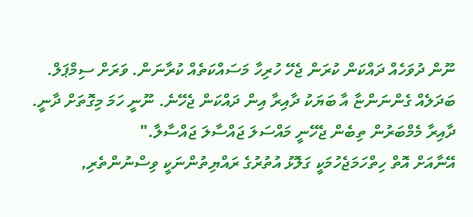ނޫން ދުވަހެއް ދައްކަން ކުރަން ޖެހޭ ހުރިހާ މަސައްކަތެއް ކުރާނަން. ވަރަށް ސިމްޕަލް. ބަދަލެއް ގެންނަންޏާ އާ ބަޔަކު ދާއިރާ އިން ދައްކަން ޖެހޭނެ. ނޫނީ ހަމަ މިގޮތަށް ދާނީ. ދާއިރާ މެމްބަރުން ތިބެން ޖެހޭނީ މައްސަލަ ޖައްސާލަ ޖައްސާލާ."
އޭނާއަށް އޮތް ހިތްހަމަޖެހުމަކީ ގަލޮޅު އުތުރުގެ ރައްޔިތުންނަކީ ވިސްނުންތެރި,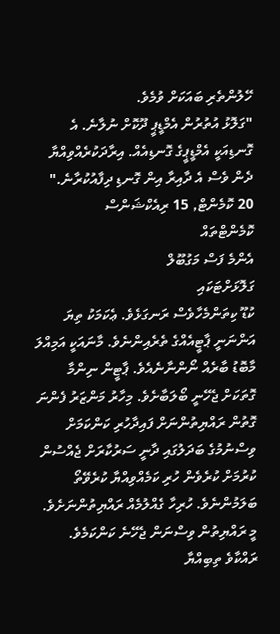ހޭލުންތެރި ބައަކަށް ވުމެވެ.
"ގަލޮޅު އުތުރުން އެމްޑީޕީ ދޫކޮށް ނުލާނެ. އެ ގޮނޑިއަކީ އެމްޑީޕީގެ ގޮނޑިއެއް. އިރާދަކުރެއްވިއްޔާ ދެން ވެސް އެ ދާއިރާ އިން ގޮނޑި ދިފާއުކުރާނެ."
20 ކޮމެންޓް, 15 ރިއެކްޝަންސް
ކޮމެންޓްތައް
އެންމެ ފަސް މަގުބޫލް
ގަލޮޅަށްޓަކައި
ކުޑޫ ކިތަންމެހާވެސް ރަނގަޅެވެ. ޢެކަމަކު ތިޔަ އަންނަނީ ޕާޓީއެއްގެ ތެރެއިންނެވެ. މާނައަކީ އަމިއްލަ މާބޮޑު ބާރެއް ނޯންނާނެއެވެ. ޕާޓީން ނިންމާ ގޮތަކަށް ޖެހޭނީ ބޯލަބާށެވެ. މިހާރު މަންޒަރު ފެންނަ ގޮތުން ރައްޔިތުންނަށް ފައިދާހުރި ކަންކަމަށް ވިސްނުމުގެ ބަދަލުގައި ދާނީ ސަރުކާރަށް ޖެއްސުން ކުރުމަށް ކުރެވެން ހުރި ކަމެއްވިއްޔާ ކުރެވޭތޯ ބަލަމުންނެވެ. ހުރިހާ ގެއްލުމެއް ރައްޔިތުންނަށެވެ. މީ ރައްޔިތުން ވިސްނަން ޖެހޭނެ ކަންކަމެވެ. ރައްކާވެ ތިބިއްޔާ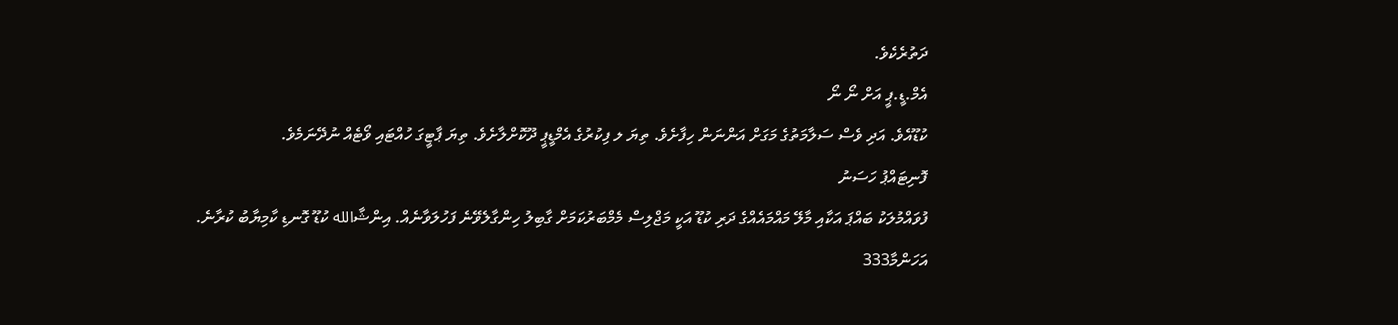ދަތުރެކެވެ.
އެމް.ޑީ.ޕީ އަށް ނޯ ނޯ
ކުޑޫއެވެ. އަދި ވެސް ސަލާމަތުގެ މަގަށް އަންނަން ހިފާށެވެ. ތިޔަ ލ ފިކުރުގެ އެމްޑީޕީ ދޫކޮށްލާށެވެ. ތިޔަ ޕާޓީގަ ހުއްޓައި ވޯޓެއް ނުދޭނަމެވެ.
ފޮނިޓައްޕު ހަސަނު
ފުވައްމުލަކު ބައްޕަ އަކާއި މާލޭ މައްމައެއްގެ ދަރި ކުޑޫ އަކީ މަޖްލިސް މެމްބަރުކަމަށް ގާބިލު ހިންގާލެވޭނެ ފަހުލަވާނެއް. އިންޝާالله ކުޑޫ ގޮނޑި ކާމިޔާބު ކުރާނެ.
އަހަންމާ333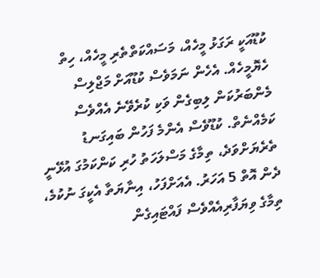ކުޑޫއަކީ ރަގަޅު މީހެއް، މަސައްކަތްތެރި މީހެއް، ހިތް ހެޔޮމީހެއް. އެހެން ނަމަވެސް ކުޑޫއަށް މަޖްލިސް މެންބަރުކަން ލިބިގެން ވަކި ކުރެވޭނެ އެއްވެސް ކަމެއްނެތް. ކުޑޫވެސް އެންމެ ފަހުން ބައިގަނޑު ތެރެޔަށްވަދެ، ތިމާގެ މަސްލަހަތު ހުރި ކަންކަމުގަ އުޅޭނީ ދެން އޮތް 5 އަހަރު. އެއަށްފަހު، އިނާޔަތާ އެކީގަ ނުކުމެ، ތިމާގެ ވިޔަފާރިއެއްވެސް ފައްޓައިގެން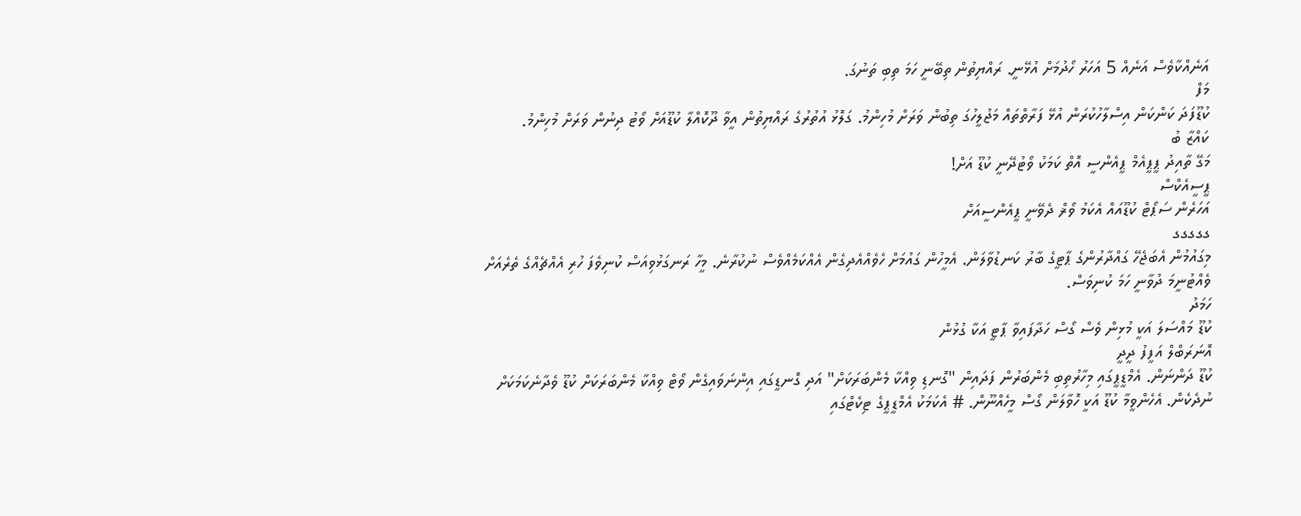އަނެއްކާވެސް އަނެއް 5 އަހަރު ހޯދުމަށް އުޅޭނީ. ރައްޔިތުން ތިބޭނީ ހަމަ ތިބި ތަނުގަ.
މަފް
ކުޑޫފަދަ ކަންކަން އިސްލާހުކުރަން އުޅޭ ފަރާތްތައް މަޖުލީހުގަ ތިބުން ވަރަށް މުހިންމު. ގަލޮޅު އުތުރުގެ ރައްޔިތުން އީވާ ދޫކޮއްލާ ކުޑޫއަށް ވޯޓު ދިނުން ވަރަށް މުހިންމު.
ކައްޒާ ބު
މަގޭ ތާއިދު ޕީޕީއެމް ޕީއެންސީ އޮތް ކަމަކު ވޯޓުދޭނީ ކުޑޫ އަށް!
ޕީސީއެކްސް
އަހަރެން ސަޕޯޓް ކުޑޫއައް އެކަމު ވޯޜް ދެވޭނީ ޕީއެންސީއަށް
ގގގގގ
މިގައުމުން އެބަޖެހޭ ގައްދާރުންގެ ޕާޓީގެ ބާރު ކަނޑުވާލަން. އެމީހުން ގައުމަށް ހެވެއްއެދިގެން އެއްކަމެއްވެސް ނުކުރާނެ. މީހާ ރަނގަޅުވިއަސް ކުނިވެފަ ހުރި އެއްޗެއްގެ ތެރެއަށް ވެއްޓުނީމަ ދުވާނީ ހަމަ ކުނިވަސް.
ހަމަދު
ކުޑޫ މައްސަލަ އަކީ މުޅިން ވެސް ގޯސް ހަދާފައިވާ ޕާޓީ އަކާ ގުޅުން
އޮނަރަބްލް އަފީފު ދީދީ
ކުޑޫ ދަންނަން. އެމްޑީޕީގައި މިހާރުތިބި މެންބަރުން ފަދައިން "ގޮނޑި ވިއްކާ މެންބަރަކަށް" އަދި ގޮނޑީގައި އިންނަވައިގެން ވޯޓް ވިއްކާ މެންބަރަކަށް ކުޑޫ ވެދާނެކަމަކަށް ނުދެކެން. އެހެންވީމާ ކުޑޫ އަކީ ހޮވާލަން ގޯސް މީހެއްނޫން. # އެކަމަކު އެމްޑީޕީގެ ޓިކެޓްގައި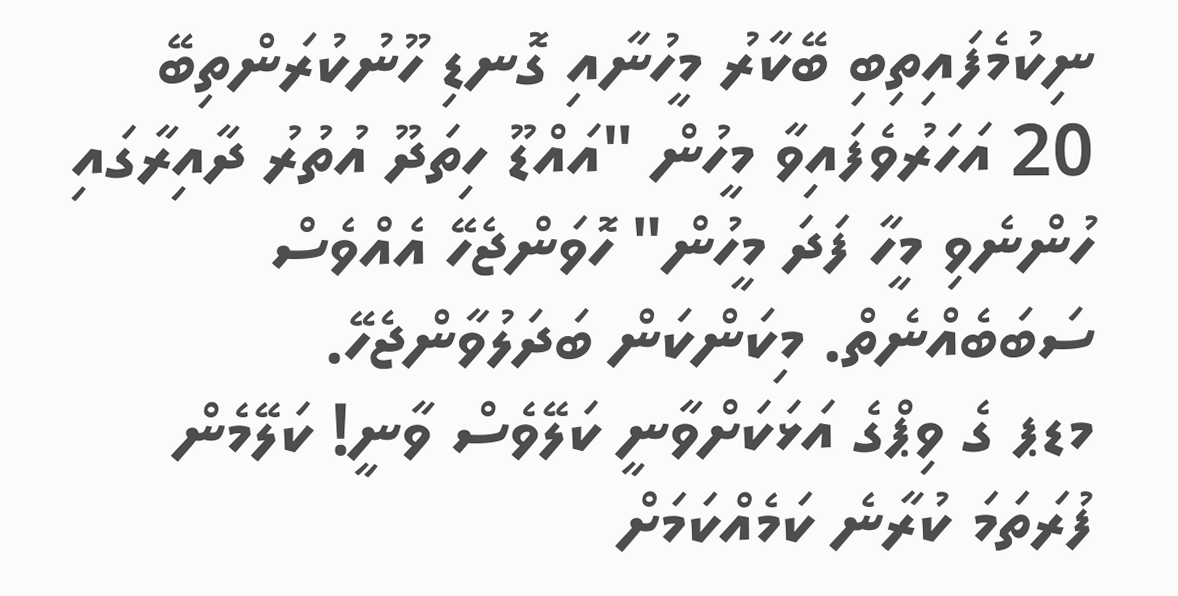ނިކުމެފައިތިބި ބޭކާރު މީހުނާއި ގޮނޑި ހޫނުކުރަންތިބޭ 20 އަހަރުވެފައިވާ މީހުން "އައްޑޫ ހިތަދޫ އުތުރު ދާއިރާގައި ހުންނެވި މީހާ ފަދަ މީހުން" ހޮވަންޖެހޭ އެއްވެސް ސަބަބެއްނެތް. މިކަންކަން ބަދަލުވާންޖެހޭ.
މޑޕ ގެ ވިޕްގެ އަޅަކަށްވާނީ ކަލޭވެސް ވާނީ! ކަލޭމެން ފުރަތަމަ ކުރާނެ ކަމެއްކަމަށް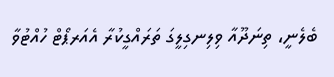ބެލެނީ، ތިނަދޫއާ ވިލިނގިލީގަ ތަރައްގީކުރާ އެއަރޕޯޓް ހުއްޓުވާ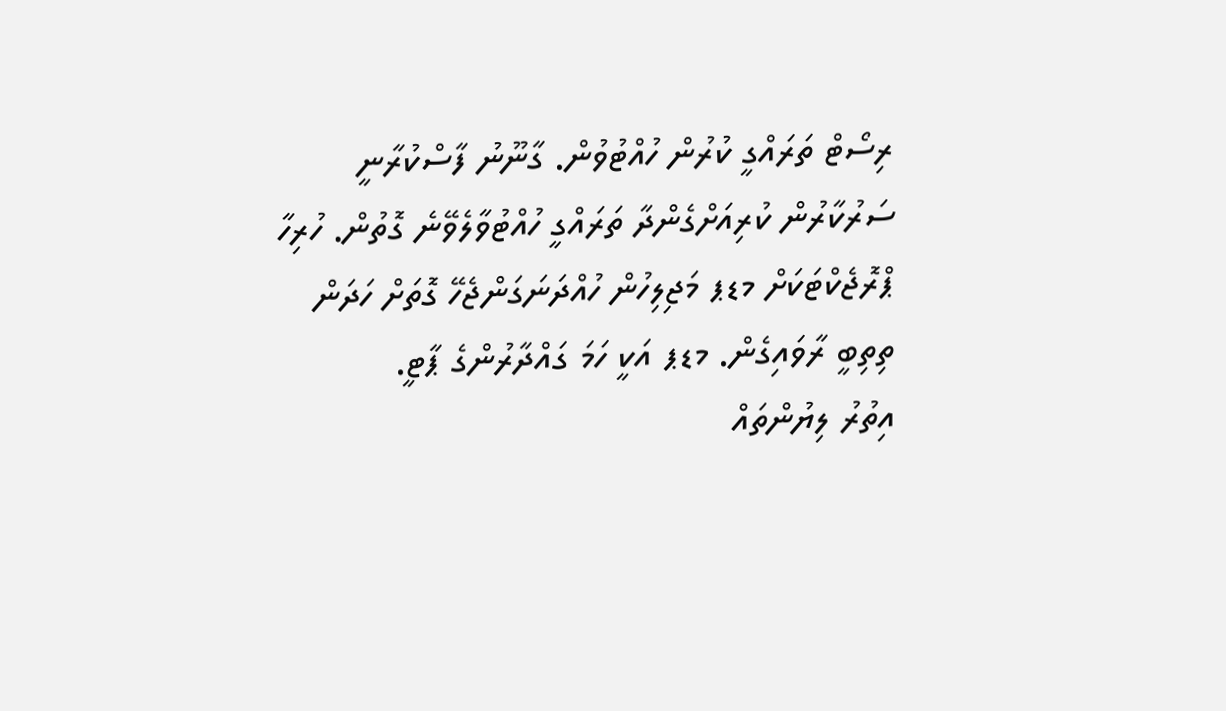ރިސޯޓް ތަރައްގީ ކުރުން ހުއްޓުވުން. ގާނޫނު ފާސްކުރާނީ ސަރުކާރުން ކުރިއަށްގެންދާ ތަރައްގީ ހުއްޓުވާލެވޭނެ ގޮތުން. ހުރިހާ ޕްރޮޖެކްޓަކަށް މޑޕ މަޖިލިހުން ހުއްދަނަގަންޖެހޭ ގޮތަށް ހަދަން ތިތިބީ ރާވައިގެން. މޑޕ އަކީ ހަމަ ގައްދާރުންގެ ޕާޓީ.
އިތުރު ލިޔުންތައް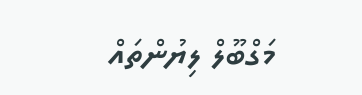މަގްބޫލް ލިޔުންތައް